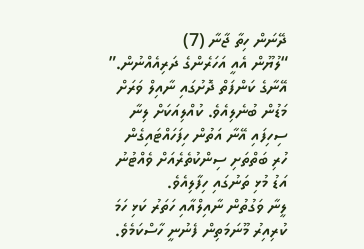ދޭނަން ހިތާ ޖާނާ (7)
“ލުޔޫން އެއީ އަހަރެންގެ ދަރިއެއްނުން.” އޭނާގެ ކަންފަތް ދޮށުގައި ނާއިލް ވަރަށް މަޑުން ބުނެލިއެވެ. ކުއްލިއަކަށް ލިނާ ސިހިފައި އޭނާ އަތުން ހިފަހައްޓައިގެން ހުރި ބަތްތަށި ސިންކުތެރެއަށް ވެއްޓުނު އަޑު މުޅި ތަނުގައި ހިފާލިއެވެ.
ލީނާ ވަގުތުން ނާއިލްއާއި ހަތަރު ކަޅި ހަމަ ކުރިއިރު މޫނަމަތިން ފެނުނީ ހާސްކަމެވެ.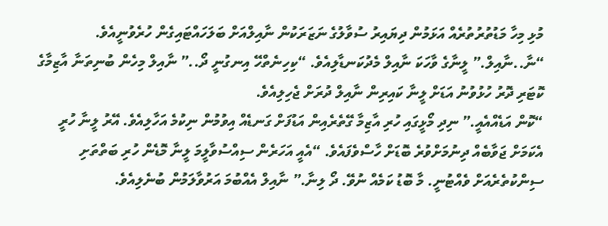މުޅި މިހާ މަޑުތުރުތުރެއް އަޅަމުން ދިޔައިރު ސުވާލުގެ ނަޒަރަކުން ނާއިލްއަށް ބަލަހައްޓައިގެން ހުރެވުނީއެވެ. “ނާ..ނާއިލް.” ލީނާގެ ވާހަކަ ނާއިލް މެދުކަނޑާލިއެވެ. “ކިހިނެތްހޭ އިނގުނީ ދޯ..” ނާއިލް މިހެން ބުނިތަނާ އާޒިމާގެ ކޮޓަރި ދޮރު ހުޅުވުނު އަޑަށް ލީނާ ކައިރިން ނާއިލް ދުރަށް ޖެހިލިއެވެ.
“ކޮން އަޑެއްއެއީ.” ނިދި މޯޅީގައި ހުރި އާޒިމާ ގޭތެރެއިން އަޑުފަށް ގަނޑެއް އިވުމުން ނިކުމެ އަހާލިއެވެ. އޭރު ލީނާ ހުރީ އެކަމަށް ޖަވާބެއް ދިނުމަށްވުރެ ބޮޑަށް ހާސްވެފައެވެ. “އެއީ އަހަރެން ސިއްސުވާލީމަ ލީނާ މޮޑެން ހުރި ބަތްތަށި ސިންކުތެރެއަށް ވެއްޓުނީ. މާ ބޮޑު ކަމެއް ނުވޭ. ދޯ ލިނާ.” ނާއިލް އެއްބުމަ އަރުވާލަމުން ބުނެލިއެވެ.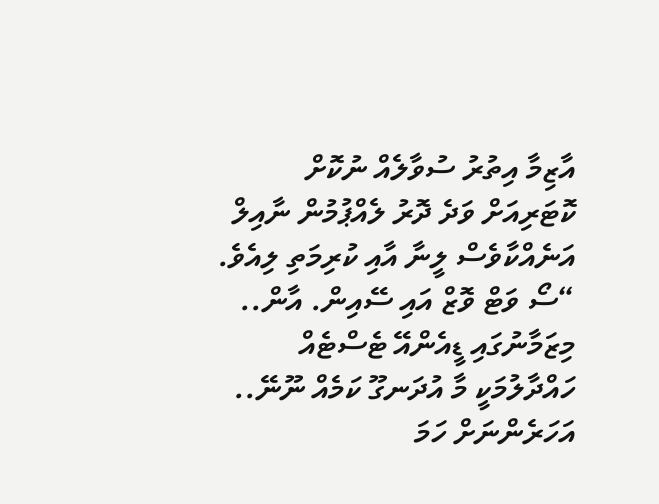އާޒިމާ އިތުރު ސުވާލެއް ނުކޮށް ކޮޓަރިއަށް ވަދެ ދޮރު ލެއްޕުމުން ނާއިލް އަނެއްކާވެސް ލީނާ އާއި ކުރިމަތި ލިއެވެ. “ސޯ ވަޓް ވޮޒް އައި ސޭއިން. އާން.. މިޒަމާނުގައި ޑީއެންއޭ ޓެސްޓެއް ހައްދާލުމަކީ މާ އުދަނގޫ ކަމެއް ނޫނޭ.. އަހަރެންނަށް ހަމަ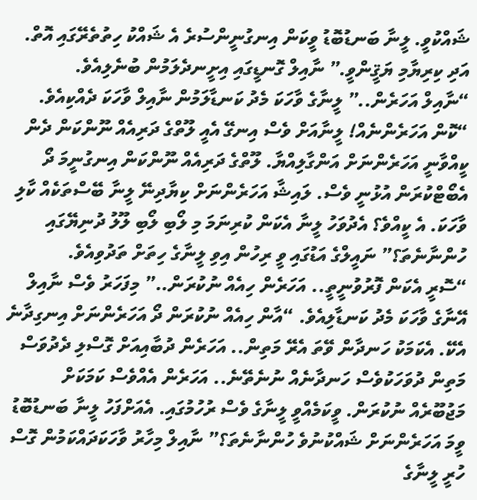ޝައްކުވީ. ލީނާ ބަނޑުބޮޑު ވީކަން އިނގުނީންސުރެ އެ ޝައްކު ހިތުތެރޭގައި އޮތް. އަދި ކިރިޔާމި ޔަޤީންވީ.” ނާއިލް ގޮނޑީގައި އިށީނދެލަމުން ބުނެލިއެވެ.
“ނާއިލް އަހަރެން..” ލީނާގެ ވާހަކަ މެދު ކަނޑާލަމުން ނާއިލް ވާހަކަ ދެއްކިއެވެ. “ކޮން އަހަރެންނެއް! ލީނާއަށް ވެސް އިނގޭ އެއީ ލޫތްގެ ދަރިއެއް ނޫންކަން ދެން ކީއްވާނީ އަހަރެންނަށް އަންގާލިއްޔާ. ލޫތްގެ ދަރިއެއް ނޫންކަން އިނގުނީމަ ދޯ އެބޯޓްކުރަން އުޅުނީ ވެސް. ލައިޝާ އަހަރެންނަށް ކިޔާދިނޭ ލީނާ ބޭސްތަކެއް ކާލި ވާހަކަ. އެ ކީއްވެ؟ އެދުވަހު ލީނާ އެކަން ކުރިނަމަ މި ލޯބި ލޯބި ލޫލު ދުނިޔޭގައި ހުންނާނެތަ؟” ނައީލްގެ އަޑުގައި ވީ ރިހުން އިވި ލީނާގެ ހިތަށް ތަދުވިއެވެ.
“ސޮރީ އެކަން ފޮރުވުނީތީ.. އަހަރެން ހިއެއް ނުކުރަން..” މިފަހަރު ވެސް ނާއިލް އޭނާގެ ވާހަކަ މެދު ކަނޑާލިއެވެ. “އާން ހިއެއް ނުކުރަން ދޯ އަހަރެންނަށް އިނގިދާނެ އެކޭ. އެކަމަކު ހަނދާން ވޭތަ އެރޭ މަތިން.. އަހަރެން ދުބާއިއަށް ގޮސްލި ދެދުވަސް މަތިން ދުވަހަކުވެސް ހަނދާނެއް ނުނެތޭނެ.. އަހަރެން އެއްވެސް ކަމަކަށް މަޖުބޫރެއް ނުކުރަން. ވީކަމެއްވީ ލީނާގެ ވެސް ރުހުމުގައި. އެއަށްފަހު ލީނާ ބަނޑުބޮޑު ވީމަ އަހަރެންނަށް ޝައްކުނުވެ ހުންނާނެތަ؟” ނާއިލް މިހާރު ވާހަކަދައްކަމުން ގޮސް ހުރީ ލީނާގެ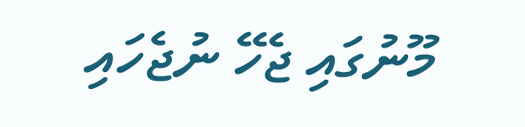މޫނުގައި ޖެހޭ ނުޖެހައި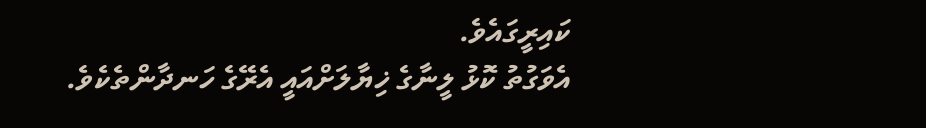ކައިރީގައެވެ.
އެވަގުތު ކޮޅު ލީނާގެ ޚިޔާލަށްއައީ އެރޭގެ ހަނދާންތެކެވެ.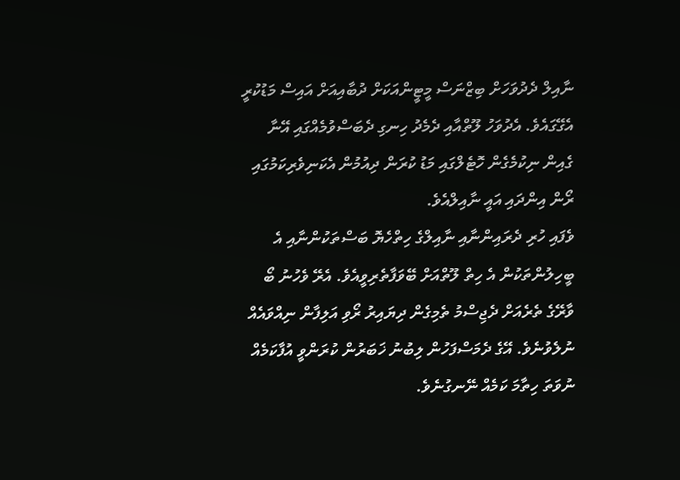ނާއިލް ދެދުވަހަށް ބިޒްނަސް މީޓީންއަކަށް ދުބާއިއަށް އައިސް މަޑުކުރީ އެގޭގައެވެ. އެދުވަހު ލޫތްއާއި ދެމެދު ހިނގި ދެބަސްވުމެއްގައި އޭނާ ގެއިން ނިކުމެގެން ހޮޓެލްގައި މަޑު ކުރަން ދިއުމުން އެކަނިވެރިކަމުގައި ރޯން އިންދައި އައީ ނާއިލްއެވެ.
ވެފައި ހުރި ދެރައިންނާއި ނާއިލްގެ ހިތްހެޔޮ ބަސްތަކުންނާއި އެ ބީހިލުންތަކުން އެ ހިތް ލޫތްއަށް ބޭވަފާތެރިވީއެވެ. އެރޭ ވެހުނު ބޯ ވާރޭގެ ތެރެއަށް ދެޖިސްމު ތެމިގެން ދިޔައިރު ރޯވި އަލިފާން ނިއްވައެއް ނުލެވުނެވެ. އޭގެ ދެމަސްފަހުން ލިބުނު ޚަބަރުން ކުރަންވީ އުފާކަމެއް ނުވަތަ ހިތާމަ ކަމެއް ނޭނގުނެވެ.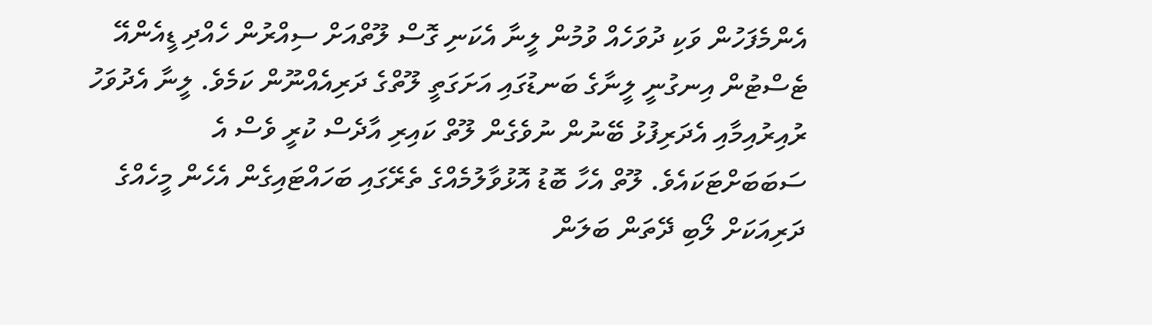އެންމެފަހުން ވަކި ދުވަހެއް ވުމުން ލީނާ އެކަނި ގޮސް ލޫތްއަށް ސިއްރުން ހެއްދި ޑީއެންއޭ ޓެސްޓުން އިނގުނީ ލީނާގެ ބަނޑުގައި އަށަގަތީ ލޫތްގެ ދަރިއެއްނޫން ކަމެވެ. ލީނާ އެދުވަހު ރުއިރުއިމާއި އެދަރިފުޅު ބޭނުން ނުވެގެން ލޫތް ކައިރި އާދެސް ކުރީ ވެސް އެ ސަބަބަށްޓަކައެވެ. ލޫތް އެހާ ބޮޑު އޮޅުވާލުމެއްގެ ތެރޭގައި ބަހައްޓައިގެން އެހެން މީހެއްގެ ދަރިއަކަށް ލޯބި ދޭތަން ބަލަން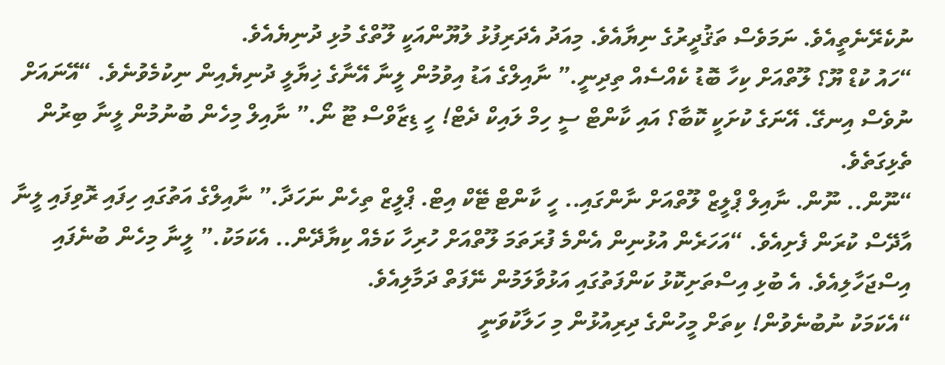ނުކެރޭނެތީއެވެ. ނަމަވެސް ތަޤުދީރުގެ ނިޔާއެވެ. މިއަދު އެދަރިފުޅު ލުޔޫންއަކީ ލޫތްގެ މުޅި ދުނިޔެއެވެ.
“ހައު ކުޑް ޔޫ؟ ލޫތްއަށް ކިހާ ބޮޑު ކެއްސެއް ތިދިނީ.” ނާއިލްގެ އަޑު އިވުމުން ލީނާ އޭނާގެ ޚިޔާލީ ދުނިޔެއިން ނިކުމެވުނެވެ. “އޭނައަށް ނުވެސް އިނގޭ. އޭނަގެ ކުށަކީ ކޮބާ؟ އައި ކާންޓް ސީ ހިމް ލައިކް ދެޓް! ހީ ޑިޒާވްސް ޓޫ ނޯ.” ނާއިލް މިހެން ބުނުމުން ލީނާ ބިރުން ތެޅިގަތެވެ.
“ނޫން.. ނޫން. ނާއިލް ޕްލީޒް ލޫތްއަށް ނާންގައި.. ހީ ކާންޓް ޓޭކް އިޓް. ޕްލީޒް ތިހެން ނަހަދާ.” ނާއިލްގެ އަތުގައި ހިފައި ރޮވިފައި ލީނާ އާދޭސް ކުރަން ފެށިއެވެ. “އަހަރެން އުޅުނިން އެންމެ ފުރަތަމަ ލޫތްއަށް ހުރިހާ ކަމެއް ކިޔާދޭން.. އެކަމަކު.” ލީނާ މިހެން ބުނެފައި އިސްޖަހާލިއެވެ. އެ ބުޅި އިސްތަށިކޮޅު ކަންފަތުގައި އަޅުވާލަމުން ނޭފަތް ދަމާލިއެވެ.
“އެކަމަކު ނުބުނެވުން! ކިތަށް މީހުންގެ ދިރިއުޅުން މި ހަލާކުވަނީ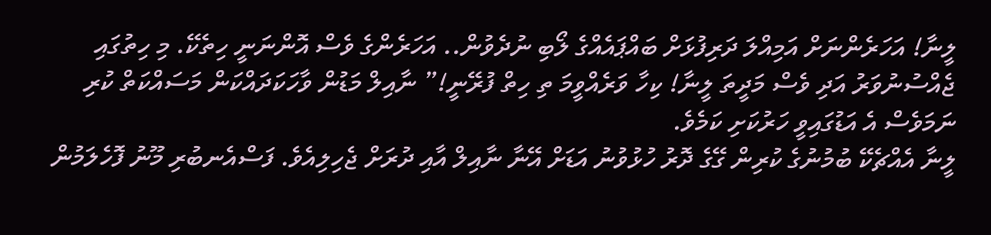ލީނާ! އަހަރެންނަށް އަމިއްލަ ދަރިފުޅަށް ބައްޕައެއްގެ ލޯބި ނުދެވުން.. އަހަރެންގެ ވެސް އޮންނަނީ ހިތެކޭ. މި ހިތުގައި ޖެއްސުނުވަރު އަދި ވެސް މަދީތަ ލީނާ! ކިހާ ވަރެއްވީމަ ތި ހިތް ފުރޭނީ!” ނާއިލް މަޑުން ވާހަކަދައްކަން މަސައްކަތް ކުރި ނަމަވެސް އެ އަޑުގައިވީ ހަރުކަށި ކަމެވެ.
ލީނާ އެއްޗެކޭ ބުމުނުގެ ކުރިން ގޭގެ ދޮރު ހުޅުވުނު އަޑަށް އޭނާ ނާއިލް އާއި ދުރަށް ޖެހިލިއެވެ. ފަސްއެނބުރި މޫނު ފޮހެލަމުން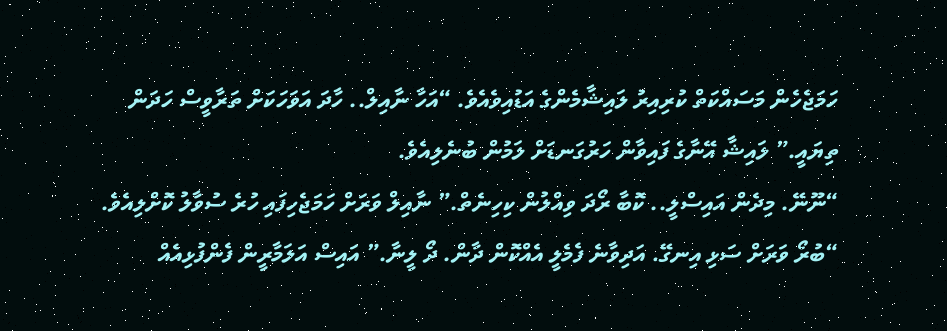ހަމަޖެހެން މަސައްކަތް ކުރިއިރު ލައިޝާމެންގެ އަޑުއިވެއެވެ. “އަހާ ނާއިލް.. ހާދަ އަވަހަކަށް ތަރާވީސް ހަދަން ތިޔައީ.” ލައިޝާ އޭނާގެ ފައިވާން ހަރުގަނޑަށް ލަމުން ބުނެލިއެވެ.
“ނޫނޭ. މިދެން އައިސްލީ.. ކޮބާ ރޯދަ ވިއްލުން ކިހިނެތް.” ނާއިލް ވަރަށް ހަމަޖެހިފައި ހުރެ ސުވާލު ކޮށްލިއެވެ. “ބުރޯ ވަރަށް ސަޅި އިނގޭ. އަދިވާނެ ފެމެލީ އެއްކޮން ދާން. ދޯ ލީނާ.” އައިސް އަލަމާރީން ފެންފުޅިއެއް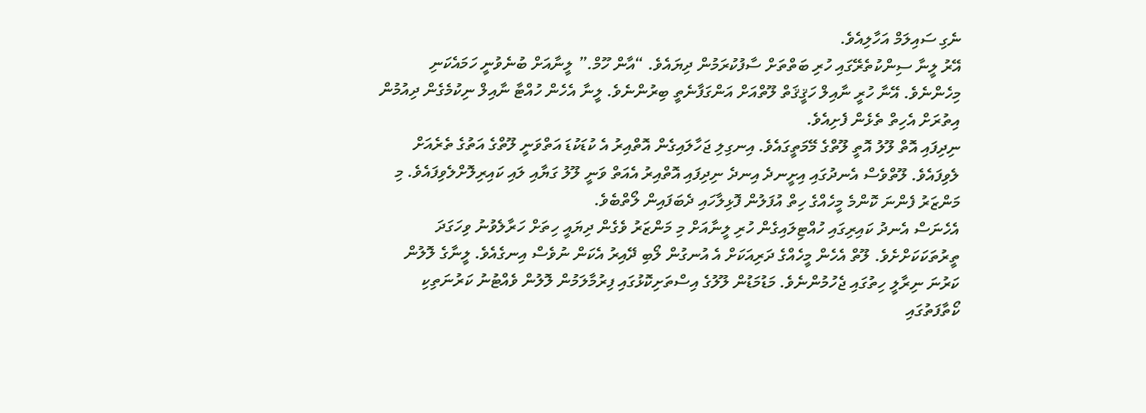ނެގި ސައިލަމް އަހާލިއެވެ.
އޭރު ލީނާ ސިންކުތެރޭގައި ހުރި ބަތްތަށް ސާފުކުރަމުން ދިޔައެވެ. “އާން ހޫމް.” ލީނާއަށް ބުނެވުނީ ހަމައެކަނި މިހެންނެވެ. އޭނާ ހުރީ ނާއިލް ހަޤީޤަތް ލޫތްއަށް އަންގަފާނެތީ ބިރުންނެވެ. ލީނާ އެހެން ހުއްޓާ ނާއިލް ނިކުމެގެން ދިއުމުން އިތުރަށް އެހިތް ތެޅެން ފެށިއެވެ.
ނިދިފައި އޮތް ލޫލު އޮތީ ލޫތްގެ މޭމަތީގައެވެ. އިނގިލި ޖަހާލައިގެން އޮތްއިރު އެ ކުޑަކުޑަ އަތްވަނީ ލޫތްގެ އަތުގެ ތެރެއަށް ލެވިފައެވެ. ލޫތްވެސް އެނދުގައި އިށީނދެ އިނދެ ނިދިފައި އޮތްއިރު އެއަތް ވަނީ ލޫލު ގަޔާއި ލައި ކައިރިލޮށްލެވިފައެވެ. މި މަންޒަރު ފެންނަ ކޮންމެ މީހެއްގެ ހިތް އުފަލުން ފޮޅިލާހައި ދެބަފައިން ލޯތްބެވެ.
އެހެނަސް އެނދު ކައިރިގައި ހުއްޓިލައިގެން ހުރި ލީނާއަށް މި މަންޒަރު ވެގެން ދިޔައީ ހިތަށް ހަރާލެވުނު ވިހަގަދަ ތީރުތަކަކަށްށެވެ. ލޫތް އެހެން މީހެއްގެ ދަރިއަކަށް އެ އުނގުން ލޯބި ދޭއިރު އެކަން ނުވެސް އިނގެއެވެ. ލީނާގެ ލޮލުން ކަރުނަ ނިރާލީ ހިތުގައި ޖެހުމުންނެވެ. މަޑުމަޑުން ލޫލުގެ އިސްތަށިކޮޅުގައި ފިރުމާލަމުން ލޮލުން ވެއްޓުނު ކަރުނަތިކި ކޯތާފަތުގައި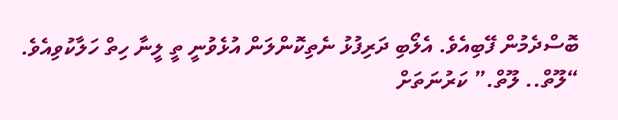ބޮސްދެމުން ފޭބިއެވެ. އެލޯބި ދަރިފުޅު ނެތިކޮންލަން އުޅެވުނީ ތީ ލީނާ ހިތް ހަލާކުވިއެވެ.
“ލޫތް.. ލޫތް.” ކަރުނަތަށް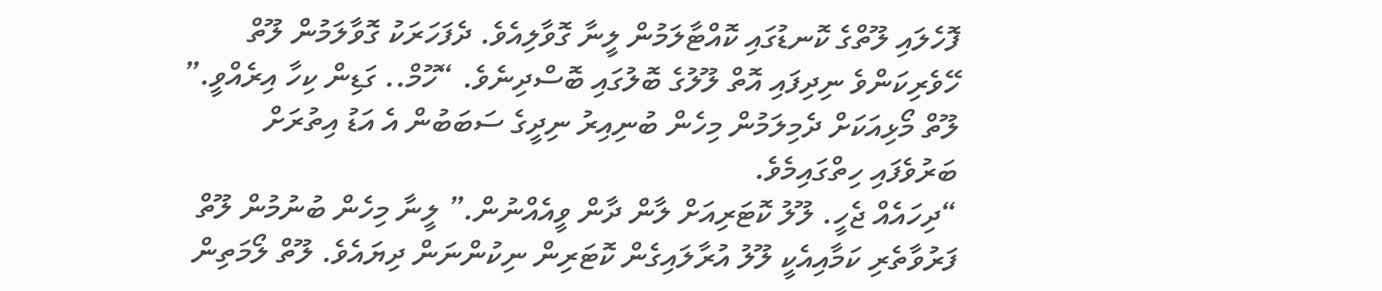ފޮހެލައި ލޫތްގެ ކޮނޑުގައި ކޮއްޓާލަމުން ލީނާ ގޮވާލިއެވެ. ދެފަހަރަކު ގޮވާލަމުން ލޫތް ހޭވެރިކަންވެ ނިދިފައި އޮތް ލޫލުގެ ބޮލުގައި ބޮސްދިނެވެ. “ހޫމް.. ގަޑިން ކިހާ އިރެއްވީ.” ލޫތް މޯޅިއަކަށް ދެމިލަމުން މިހެން ބުނިއިރު ނިދީގެ ސަބަބުން އެ އަޑު އިތުރަށް ބަރުވެފައި ހިތްގައިމެވެ.
“ދިހައެއް ޖެހީ. ލޫލު ކޮޓަރިއަށް ލާން ދާން ވީއެއްނުން.” ލީނާ މިހެން ބުނުމުން ލޫތް ފަރުވާތެރި ކަމާއިއެކީ ލޫލު އުރާލައިގެން ކޮޓަރިން ނިކުންނަން ދިޔައެވެ. ލޫތް ލޯމަތިން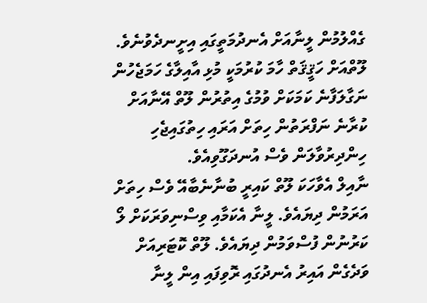ގެއްލުމުން ލީނާއަށް އެނދުމަތީގައި އިށީނދެވުނެވެ. ލޫތްއަށް ހަޤީޤަތް ހާމަ ކުރުމަކީ މުޅި އާއިލާގެ ހަމަޖެހުން ނަގާލަފާނެ ކަމަކަށް ވުމުގެ އިތުރުން ލޫތް އޭނާއަށް ކުރާނެ ނަފްރަތުން ހިތަށް އަރައި ހިތުގައިޖެހި ހިންދިރުވާލަން ވެސް އުނދަގޫވިއެވެ.
ނާއިލް އެވާހަކަ ލޫތް ކައިރީ ބުނާނެބާއޭ ވެސް ހިތަށް އަރަމުން ދިޔައެވެ. ލީނާ އެކަމާއި ވިސްނިވަރަކަށް ލޯ ކަރުނުން ފުސްވަމުން ދިޔައެވެ. ލޫތް ކޮޓަރިއަށް ވަދެގެން އައިރު އެނދުގައި ރޮވިފައި އިން ލީނާ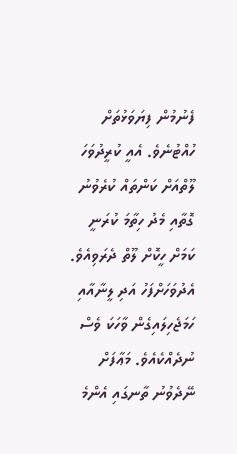ފެނުމުން ފިޔަވަޅުތަށް ހުއްޓުނެވެ. އެއީ ކުރީދުވަހަ ލޫތްއަށް ކަންތައް ކުރެވުނު ގޮތާއި މެދު ހިތާމަ ކުރަނީ ކަމަށް ހީކޮށް ލޫތް ދެރަވިއެވެ. އެދުވަހަށްފަހު އަދި ލީނާއާއި ހަމަޖެހިލައިގެން ވާހަކަ ވެސް ނުދެއްކެއެވެ. މަޢާފަށް ނޭދެވުނު ތާނގައި އެންމެ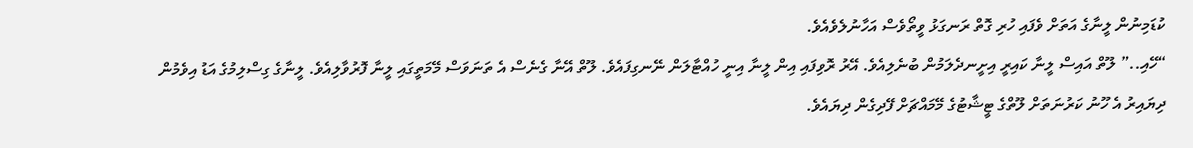ކުޑަމިނުން ލީނާގެ އަތަށް ވެފައި ހުރި ގޮތް ރަނގަޅު ވީތޯވެސް އަހާނުލެވެއެވެ.
“ހޭއި..” ލޫތް އައިސް ލީނާ ކައިރީ އިށީނދެލަމުން ބުނެލިއެވެ. އޭރު ރޮވިފައި އިން ލީނާ އިނީ ހުއްޓާލަން ނޭނގިފައެވެ. ލޫތް އޭނާ ގެނެސް އެ ތަނަވަސް މޭމަތީގައި ލީނާ ފޮރުވާލިއެވެ. ލީނާގެ ގިސްލިމުގެ އަޑު އިވެމުން ދިޔައިރު އެ ހޫނު ކަރުނަތަށް ލޫތްގެ ޓީޝާޓުގެ މޭމައްޗަށް ފޭދިގެން ދިޔައެވެ.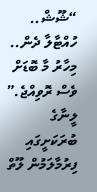“ޝޫޝް.. ހުއްޓާލާ ދެން.. މިހާރު މާ ބޮޑަށް ވެސް ރޮވިއްޖެ.” ލީނާގެ ބުރަކަށީގައި ފިރުމާލަމުން ލޫތް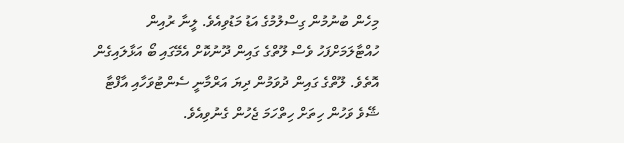މިހެން ބުނުމުން ގިސްލުމުގެ އަޑު މަޑުވިއެވެ. ލީނާ ރުއިން ހުއްޓާލަމަށްފަހު ވެސް ލޫތްގެ ގައިން ދޫނުކޮށް އެމޭގައި ބޯ އަޅާލައިގެން އޮތެވެ. ލޫތްގެ ގައިން ދުވަމުން ދިޔަ އަރްމާނީ ސެންޓުވަހާއި އާފްޓާ ޝޭވެ ވަހުން ހިތަށް ހިތްހަމަ ޖެހުން ގެނުވިއެވެ.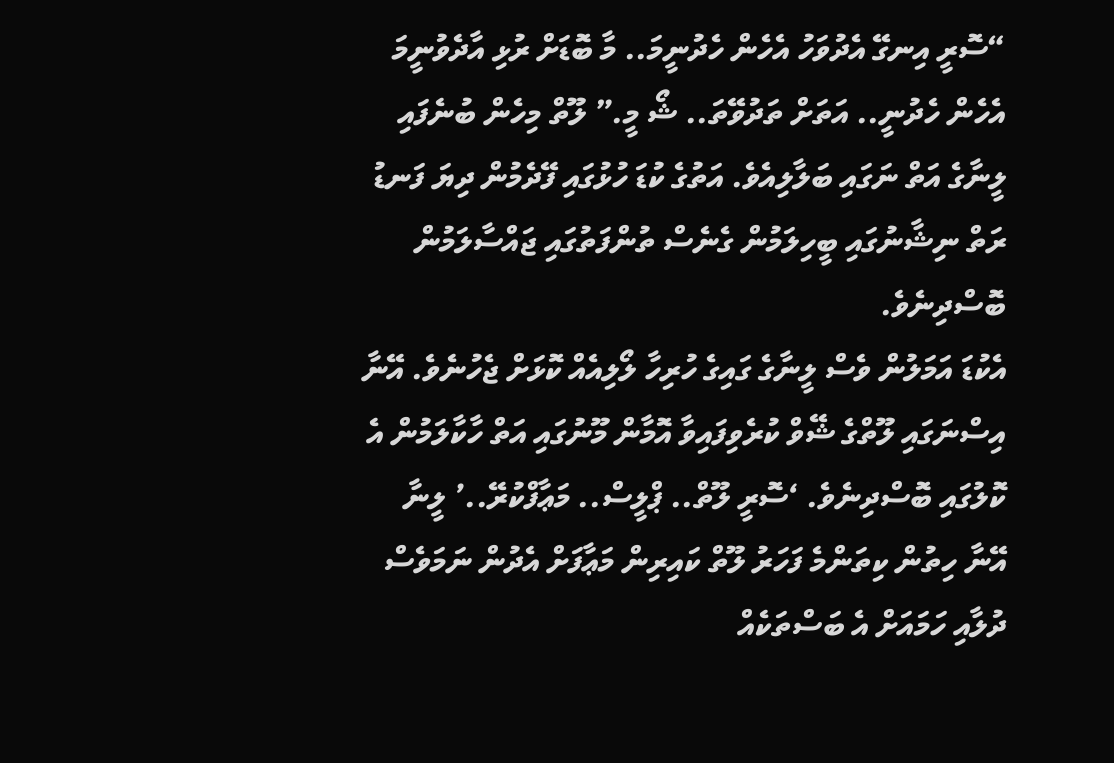“ސޮރީ އިނގޭ އެދުވަހު އެހެން ހެދުނީމަ.. މާ ބޮޑަށް ރުޅި އާދެވުނީމަ އެހެން ހެދުނީ.. އަތަށް ތަދުވޭތަ.. ޝޯ މީ.” ލޫތް މިހެން ބުނެފައި ލީނާގެ އަތް ނަގައި ބަލާލިއެވެ. އަތުގެ ކުޑަ ހުޅުގައި ފޭދެމުން ދިޔަ ފަނޑު ރަތް ނިޝާނުގައި ބީހިލަމުން ގެނެސް ތުންފަތުގައި ޖައްސާލަމުން ބޮސްދިނެވެ.
އެކުޑަ އަމަލުން ވެސް ލީނާގެ ގައިގެ ހުރިހާ ލޯލިއެއް ކޮޅަށް ޖެހުނެވެ. އޭނާ އިސްނަގައި ލޫތްގެ ޝޭވް ކުރެވިފައިވާ އޮމާން މޫނުގައި އަތް ހާކާލަމުން އެ ކޮލުގައި ބޮސްދިނެވެ. ‘ސޮރީ ލޫތް.. ޕްލީސް.. މަޢާފްކުރޭ..’ ލީނާ އޭނާ ހިތުން ކިތަންމެ ފަހަރު ލޫތް ކައިރިން މަޢާފަށް އެދުން ނަމަވެސް ދުލާއި ހަމައަށް އެ ބަސްތަކެއް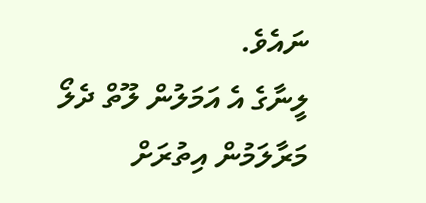ނައެވެ.
ލީނާގެ އެ އަމަލުން ލޫތް ދެލޯ މަރާލަމުން އިތުރަށް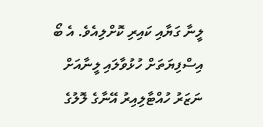ލީނާ ގަޔާއި ކައިރި ކޮށްލިއެވެ. އެ ބޯ އިސްފިޔަތަށް ހުޅުވާލައި ލީނާއަށް ނަޒަރު ހުއްޓާލިއިރު އޭނާގެ ލޮލުގެ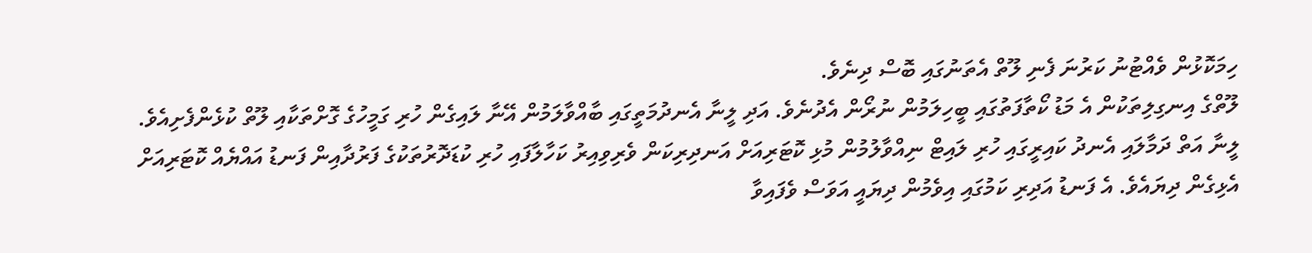ހިމަކޮޅުން ވެއްޓުނު ކަރުނަ ފެނި ލޫތް އެތަނުގައި ބޮސް ދިނެވެ.
ލޫތްގެ އިނގިލިތަކުން އެ މަޑު ކޯތާފަތުގައި ބީހިލަމުން ނުރޯން އެދުނެވެ. އަދި ލީނާ އެނދުމަތީގައި ބާއްވާލަމުން އޭނާ ލައިގެން ހުރި ގަމީހުގެ ގޮށްތަކާއި ލޫތް ކުޅެންފެށިއެވެ. ލީނާ އަތް ދަމާލައި އެނދު ކައިރީގައި ހުރި ލައިޓް ނިއްވާލުމުން މުޅި ކޮޓަރިއަށް އަނދިރިކަން ވެރިވިއިރު ކަހާލާފައި ހުރި ކުޑަދޮރުތަކުގެ ފަރުދާއިން ފަނޑު އައްޔެއް ކޮޓަރިއަށް އެޅިގެން ދިޔައެވެ. އެ ފަނޑު އަދިރި ކަމުގައި އިވެމުން ދިޔައީ އަވަސް ވެފައިވާ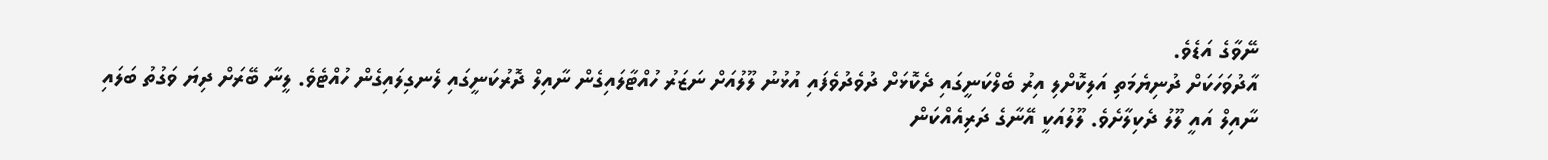ނޭވާގެ އަޑެވެ.
އާދުވަހަކަށް ދުނިޔެމަތި އަލިކޮށްލި އިރު ބެލްކަނީގައި ދެކޮޅަށް ދުވެދުވެފައި އުޅުނު ލޫލުއަށް ނަޒަރު ހުއްޓާލައިގެން ނާއިލް ދޮރުކަނީގައި ލެނގިލައިގެން ހުއްޓެވެ. ލީނާ ބޭރަށް ދިޔަ ވަގުތު ބަލައި ނާއިލް އައީ ލޫލު ދެކިލާށެވެ. ލޫލުއަކީ އޭނާގެ ދަރިއެއްކަން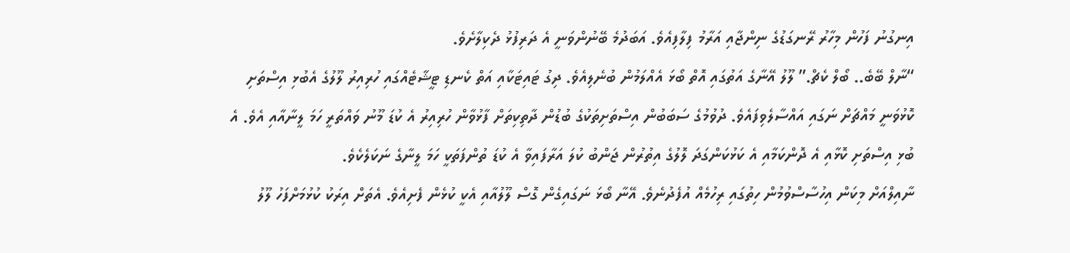އިނގުނު ފަހުން މިހާރު ރޭނގަޑުގެ ނިންޖާއި އަރާމު ފިލާފިއެވެ. އަބަދުމެ ބޭނުންވަނީ އެ ދަރިފުޅު ދެކިލާށެވެ.
“ނާލް ބޭބެ.. ބޯލް ކެޗް.” ލޫލު އޭނާގެ އަތުގައި އޮތް ބޯޅަ އެއްލަމުން ބުނެލިއެވެ. ދިގު ޓައިޓަކާއި އަތް ކެނޑި ޓީޝާޓެއްގައި ހުރިއިރު ލޫލުގެ އެބުޅި އިސްތަށި ކޮޅުވަނީ މައްޗަށް ނަގައި އައްސާލެވިފައެވެ. ދުވުމުގެ ސަބަބުން އިސްތަށިތަކުގެ ބުޑުން ދާތިކިތަށް ފާޅުވާން ހުރިއިރު އެ ކުޑަ މޫނު ވައްތަރީ ހަމަ ލީނާއާއި އެވެ. އެ ބުޅި އިސްތަށި ކޮޅާއި އެ ދޮންކަމާއި އެ ކަޅުކަންގަދަ ލޮލުގެ އިތުރުން ޖަންބު ކުލަ އަރާފައިވާ އެ ކުޑަ ތުންފަތަކީ ހަމަ ލީނާގެ ނަކަލެކެވެ.
ނާއިލްއަށް މިކަން އިހުސާސްވުމުން ހިތުގައި ރިހުމެއް އުފެދުނެވެ. އޭނާ ބޯޅަ ނަގައިގެން ގޮސް ލޫލުއާއި އެކީ ކުޅެން ފެށިއެވެ. އެތަށް އިރަކު ކުޅުމަށްފަހު ލޫލު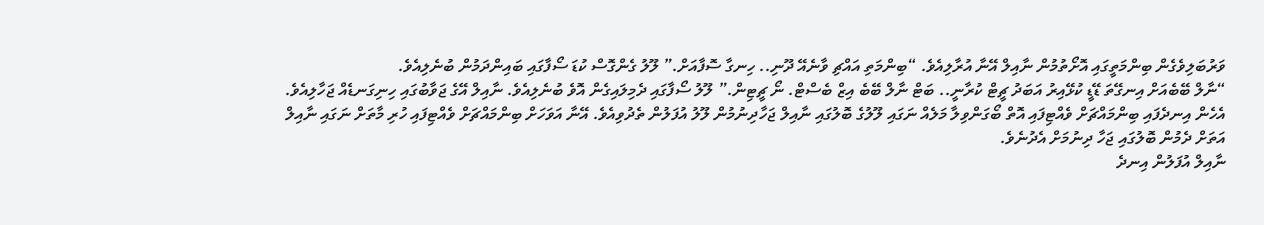ވަރުބަލިވެގެން ބިންމަތީގައި އޮށޯތުމުން ނާއިލް އޭނާ އުރާލިއެވެ. “ބިންމަތި އައްޗި ވާނެއޭ ދޫނި.. ހިނގާ ސޮފާއަށް.” ލޫލު ގެންގޮސް ކުޑަ ސޯފާގައި ބައިންދަމުން ބުނެލިއެވެ.
“ނާލް ބޭބެއަށް އިނގޭތަ ޑޭޑީ ކުޅޭއިރު އަބަދު ޗީޓް ކުރާނީ.. ބަޓް ނާލް ބޭބެ އިޒް ބެސްޓް. ނޯ ޗީޓިން.” ލޫލު ސޯފާގައި ދެމިލައިގެން އޮވެ ބުނެލިއެވެ. ނާއިލް އޭގެ ޖަވާބުގައި ހިނިގަނޑެއް ޖަހާލިއެވެ. އެހެން އިނދެފައި ބިންމައްޗަށް ވެއްޓިފައި އޮތް ބޯގަންވިލާ މަލެއް ނަގައި ލޫލުގެ ބޮލުގައި ނާއިލް ޖަހާދިނުމުން ލޫލު އުފަލުން ތެދުވިއެވެ. އޭނާ އަވަހަށް ބިންމައްޗަށް ވެއްޓިފައި ހުރި މާތަށް ނަގައި ނާއިލް އަތަށް ދެމުން ބޮލުގައި ޖަހާ ދިނުމަށް އެދުނެވެ.
ނާއިލް އުފަލުން އިނދެ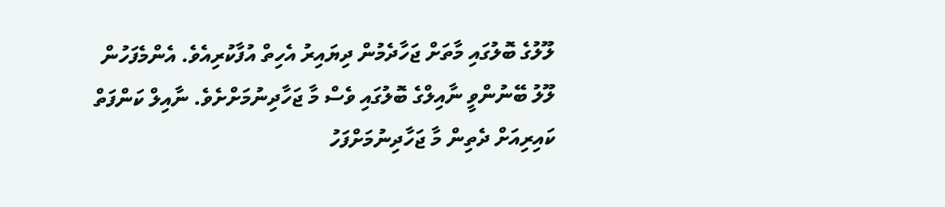ލޫލުގެ ބޮލުގައި މާތަށް ޖަހާދެމުން ދިޔައިރު އެހިތް އުފާކުރިއެވެ. އެންމެފަހުން ލޫލު ބޭނުންވީ ނާއިލްގެ ބޮލުގައި ވެސް މާ ޖަހާދިނުމަށްށެވެ. ނާއިލް ކަންފަތް ކައިރިއަށް ދެތިން މާ ޖަހާދިނުމަށްފަހު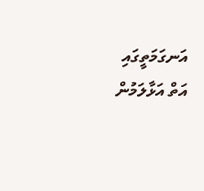އަނގަމަތީގައި އަތް އަޅާލަމުން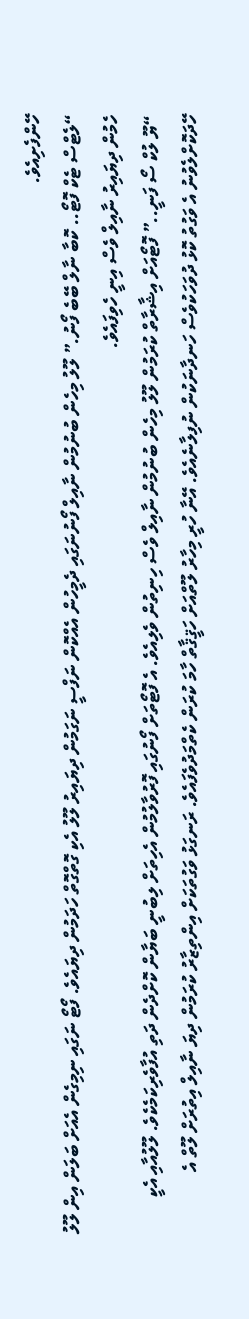ހޭންފެށިއެވެ.
“ލެޓްސް ޓެކް ފޮޓޯ.. ކޮބާ ނާލް ބޭބެ ފޯނު.” ލޫލު މިހެން ބުނުމުން ނާއިލް ފޯނުނަގައި ދެމީހުން އެއްކޮން ނަފްސީ ނަގަމުން ދިޔައިރު ލޫލު އެކި ގޮތްގޮތް ހަދަމުން ދިޔައެވެ. ފޯޓޯ ނަގައި ނިމިގެން އެއަށް ބަލަން އިން ލޫލު ހެމުން ދިޔައިރު ނާއިލް ވެސް އިނީ ހެވިފައެވެ.
“ޔޫ ލުކް ސޯ ފަނީ..” ފޮޓޯއަށް އިޝާރާތް ކުރަމުން ލޫލު މިހެން ބުނުމުން ނާއިލް ވެސް ހިނިތުން ވެލިއެވެ. އެ ފޮޓޯތަށް ފޯނުގައި ފޮރުވާލުމުން އެހިތަށް ލިބުނީ ބަޔާން ކޮށްދެން ދަތި އުފާވެރިކަމެކެވެ. ލޫލުއާއި އެކީ ހޭދަކޮށްލެވުނު އެ ވަގުތު ކޮޅު ދުވަހަކުވެސް ހަނދާނަކުން ނުފިލާނެއެވެ. އޭނާ ހުރީ މިހާރު ލޫތްއަށް ހަޤީޤާތް ހާމަ ކުރަން ކެތްމަދުވެފައެވެ. ރަނގަޅު ވަގުތަކަށް އިންތިޒާރު ކުރަމުން ދިޔަ ނާއިލް އިތުރަށް ލޫތް އެ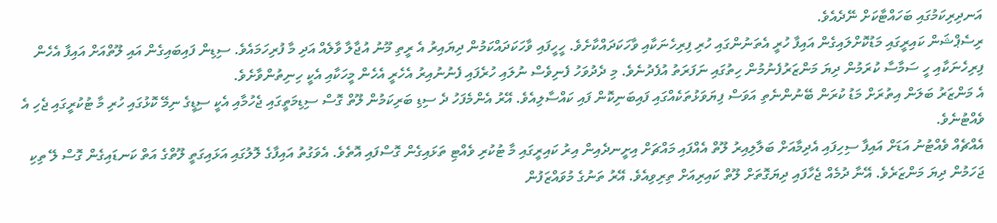އަނދިރިކަމުގައި ބަހައްޓާކަށް ނޭދެއެވެ.
ރިސެޕްޝަން ކައިރީގައި މަޑުކޮށްލައިގެން އައިފާ ހުރީ އެތަނުންގައި ހުރި ފިރިހެނަކާއި ވާހަކަދައްކާށެވެ. ހީހީފައި ވާހަކަދައްކަމުން ދިޔައިރު އެ ރީތި މޫނު އުޖާލާ ވާލެއް އަދި މާ ފުރިހަމައެވެ. ސިޑިން ފައިބައިގެން އައި ލޫތްއަށް އައިފާ އެހެން ފިރިހެނަކާއި ހީ ސަމާސާ ކުރަމުން ދިޔަ މަންޒަރުފެނުމުން ހިތުގައި ނަފަރަތު އުފެދުނެވެ. މި ދެދުވަހު ފެނިވެސް ނުލައި ހުރެފައި ފެނުނުއިރު އެހެރީ އެހެން މީހަކާއި އެކީ ހިނިތުންވާށެވެ.
އެ މަންޒަރު ބަލަން އިތުރަށް މަޑު ކުރަން ބޭނުންނެތި އަވަސް ފިޔަވަޅުތަކެއްގައި ފައިބަނިކޮން ފައި ކައްސާލިއެވެ. އޭރު އެންމެފަހު ދެ ސިޑި ބަރިކަމުން ލޫތް ގޮސް ސިޑިމަތީގައި ޖެހުމާއި އެކީ ސިޑީގެ ނިމޭ ކޮޅުގައި ހުރި މާ ޓުކުރީގައި ޖެހި އެ ވެއްޓުނެވެ.
އެއްޗެއް ވެއްޓުނު އަޑަށް އައިފާ ސިހިފައި އެދިމާއަށް ބަލާލިއިރު ލޫތް އެއްފައި މައްޗަށް އިށީނދެއިން އިރު ކައިރީގައި މާ ޓުކުރި ވެއްޓި ތަޅައިގެން ގޮސްފައި އޮތެވެ. އެވަގުތު އައިފާގެ ލޮލުގައި އަޅައިގަތީ ލޫތްގެ އަތް ކަނޑައިގެން ގޮސް ލޭ ތިކި ޖަހަމުން ދިޔަ މަންޒަރެވެ. އޭނާ ދުމެއް ޖެހާފައި ދިޔަގޮތަށް ލޫތް ކައިރިއަށް ތިރިވިއެވެ. އޭރު ތަނުގެ މުވައްޒަފުން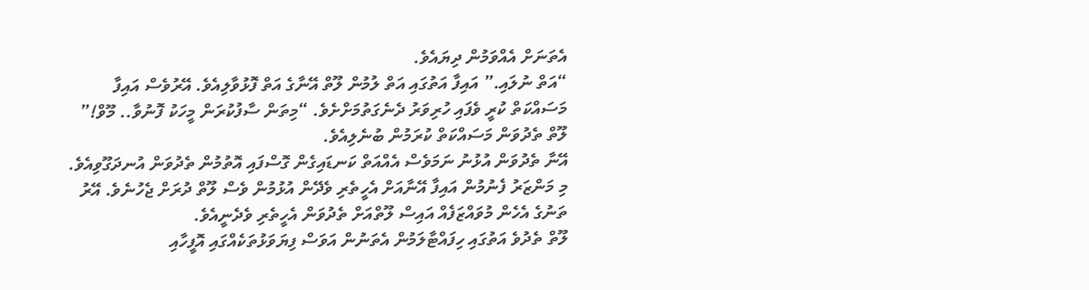އެތަނަށް އެއްވަމުން ދިޔައެވެ.
“އަތް ނުލައި.” އައިފާ އަތުގައި އަތް ލުމުން ލޫތް އޭނާގެ އަތް ފޮޅުވާލިއެވެ. އޭރުވެސް އައިފާ މަސައްކަތް ކުރީ ވެފައި ހުރިވަރު ދެނެގަތުމަށްށެވެ. “މިތަން ސާފުކުރަން މީހަކު ފޮނުވާ.. މޫވް!” ލޫތް ތެދުވަން މަސައްކަތް ކުރަމުން ބުނެލިއެވެ.
އޭނާ ތެދުވަން އުޅުނު ނަމަވެސް އެއްއަތް ކަނޑައިގެން ގޮސްފައި އޮތުމުން ތެދުވަން އުނދަގޫވިއެވެ. މި މަންޒަރު ފެނުމުން އައިފާ އޭނާއަށް އެހީތެރި ވެދޭން އުޅުމުން ވެސް ލޫތް ދުރަށް ޖެހުނެވެ. އޭރު ތަނުގެ އެހެން މުވައްޒަފެއް އައިސް ލޫތްއަށް ތެދުވަން އެހީތެރި ވެދެނީއެވެ.
ލޫތް ތެދުވެ އަތުގައި ހިފައްޓާލަމުން އެތަނުން އަވަސް ފިޔަވަޅުތަކެއްގައި އޮފީހާއި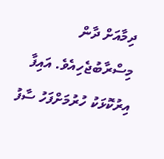ދިމާއަށް ދާން މިސްރާބުޖެހިއެވެ. އައިފާ އިރުކޮޅަކު ހުރުމަށްފަހު ސާފު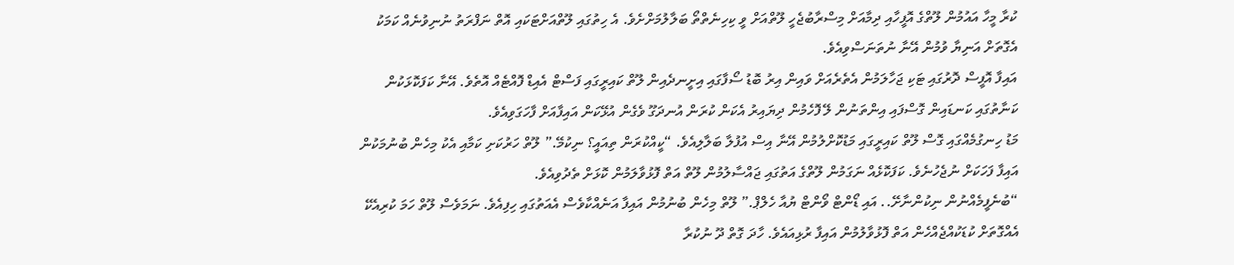ކުރާ މީހާ އައުމުން ލޫތްގެ އޮފީހާއި ދިމާއަށް މިސްރާބުޖެހީ ލޫތްއަށް ވީ ކިހިނެތްތޯ ބަލާލުމަށްށެވެ. އެ ހިތުގައި ލޫތްއަށްޓަކައި އޮތް ނަފްރަތު ނުނިވުނެއް ކަމަކު އެގޮތަށް އަނިޔާ ވުމުން އޭނާ ނުތަނަސްވިއެވެ.
އައިފާ އޮފީސް ދޮރުގައި ޓަކި ޖަހާލަމުން އެތެރެއަށް ވައިން އިރު ބޮޑު ސޯފާގައި އިށީނދެއިން ލޫތް ކައިރީގައި ފަސްޓް އެއިޑް ފޮއްޓެއް އޮތެވެ. އޭނާ ކަފަކޮޅަކުން ކަނާތުގައި ކަނޑައިން ގޮސްފައި އިންތަނުން ލޭ ފޮހެމުން ދިޔައިރު އެކަން ކުރަން އުނދަގޫ ވެގެން އުޅޭކަން އައިފާއަށް ފާހަގަވިއެވެ.
މަޑު ހިނގުމެއްގައި ގޮސް ލޫތް ކައިރީގައި މަޑުކޮށްލުމުން އޭނާ އިސް އުފުލާ ބަލާލިއެވެ. “ކީއްކުރަން ތިއައީ؟ ނިކުމޭ.” ލޫތް ހަރުކަށި ކަމާއި އެކު މިހެން ބުނުމަކުން އައިފާ ފަހަކަށް ނުޖެހުނެވެ. ކަފަކޮޅެއް ނަގަމުން ލޫތްގެ އަތުގައި ޖައްސާލުމުން ލޫތް އަތް ފޮޅުވާލަމުން ކޮޅަށް ތެދުވިއެވެ.
“ބުނެފީމެއްނުން ނިކުންނާށޭ.. އައި ޑޯންޓް ވޯންޓް ޔުއާ ހެލްޕް.” ލޫތް މިހެން ބުނުމުން އައިފާ އަނެއްކާވެސް އެއަތުގައި ހިފިއެވެ. ނަމަވެސް ލޫތް ހަމަ ކުރިއެކޭ އެއްގޮތަށް ކުޑަކުއްޖެއްހެން އަތް ފޮޅުވާލުމުން އައިފާ ރުޅިއައެވެ. ހާދަ ގޮތް ދޫ ނުކުރާ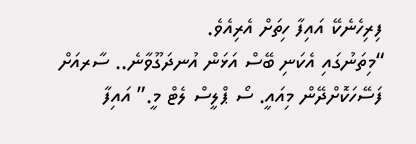ފިރިހެނެކޭ އައިފާ ހިތަށް އެރިއެވެ.
“މިތަނުގައި އެކަނި ބޭސް އަޅަން އުނދަގޫވާނެ.. ސާރއަށް ފަސޭހަކޮށްދޭން މިއައީ. ސޯ ޕްލީސް ލެޓް މީ.” އައިފާ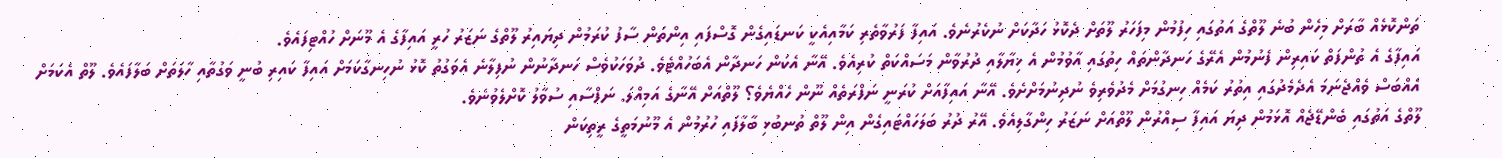ތަންކޮޅެއް ބާރަށް މިހެން ބުނެ ލޫތްގެ އަތުގައި ހިފުމުން މިފަހަރު ލޫތަށް ދެކޮޅު ހަދާކަށް ނުކެރުނެވެ. އައިފާ ފަރުވާތެރި ކަމާއިއެކީ ކަނޑައިގެން ގޮސްފައި އިންތަން ސާފު ކުރަމުން ދިޔައިރު ލޫތްގެ ނަޒަރު ހުރީ އައިފާގެ އެ މޫނަށް ހުއްޓިފައެވެ.
އައިފާގެ އެ ތުންފަތް ކައިރިން ފެނުމުން އެރޭގެ ހަނދާންތައް ހިތުގައި އާވުމުން އެ ޚިޔާލާއި ދުރުވާން މަސައްކަތް ކުރިއެވެ. އޭނާ އެކަން ހަނދާން އެބަހުއްޓެވެ. ދުވަހަކުވެސް ހަނދާނުން ނުފިލާނެ އެވަގުތު ކޮޅު ނުހިނގާކަމަށް އައިފާ ކައިރި ބުނީ ވަގުތާއި ހާލަތަށް ބަލާފައެވެ. ލޫތް އެކަމަށް އެއްބަސް ވެއްޖެނަމަ އެދެމެދުގައި އިތުރު ކަމެއް ހިނގުމަށް މެދުވެރިވެ ނުދިނުމަށްށެވެ. އޭނާ އައިފާއަށް ކުރަނީ ނަފްރަތެއް ނޫން ހެއްޔެވެ؟ ލޫތްއަށް އޭނާގެ އަމިއްލަ. ނަފްސާއި ސުވާލު ކޮށްލެވުނެވެ.
ލޫތްގެ އަތުގައި ބެންޑޭޖެއް އޮޅަމުން ދިޔަ އައިފާ ސިއްރުން ލޫތްއަށް ނަޒަރު ހިންގާލިއެވެ. އޭރު ދުރު ބަލަހައްޓައިގެން އިން ލޫތް ތުނބުޅި ބާލާފައި ހުރުމުން އެ މޫނުމަތީގެ ރީތިކަން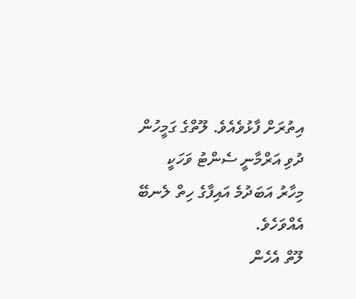އިތުރަށް ފާޅުވެއެވެ. ލޫތްގެ ގަމީހުން ދުވި އަރްމާނީ ސެންޓު ވަހަކީ މިހާރު އަބަދުމެ އައިފާގެ ހިތް ލެނބޭ އެއްވަހެވެ.
ލޫތް އެހެން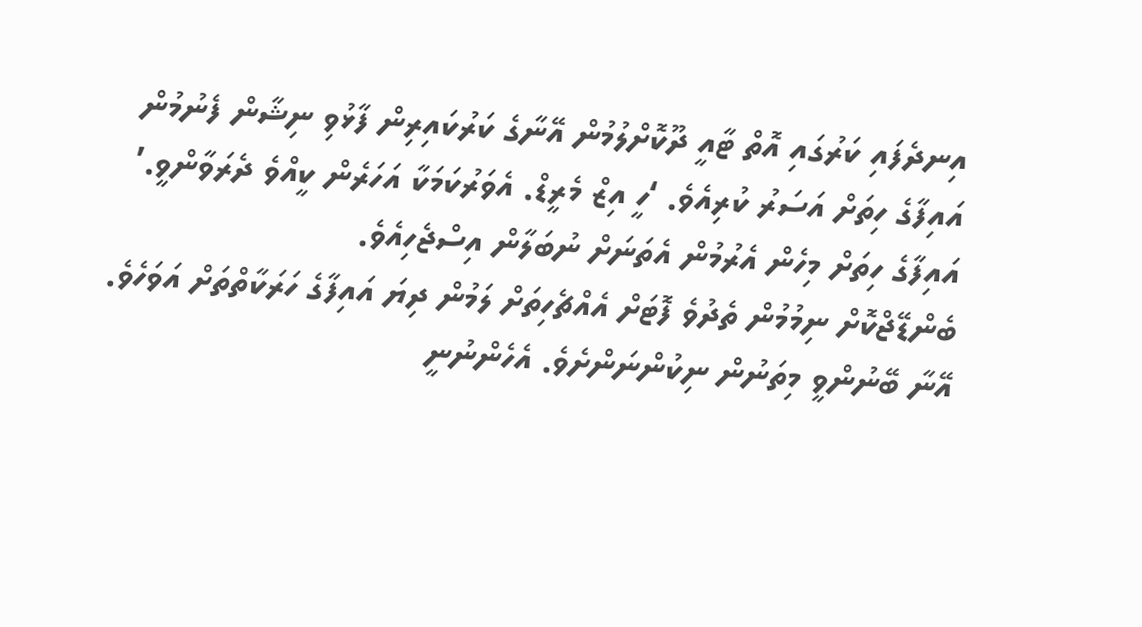އިނދެފައި ކަރުގައި އޮތް ޓާއީ ދޫކޮށްލުމުން އޭނާގެ ކަރުކައިރިން ފާޅުވި ނިޝާން ފެނުމުން އައިފާގެ ހިތަށް އަސަރު ކުރިއެވެ. ‘ހީ އިޒް މެރީޑް. އެވަރުކަމަކާ އަހަރެން ކީއްވެ ދެރަވާންވީ.’ އައިފާގެ ހިތަށް މިހެން އެރުމުން އެތަނަށް ނުބަލާން އިސްޖެހިއެވެ.
ބެންޑޭޖްކޮށް ނިމުމުން ތެދުވެ ފޮޓަށް އެއްޗެހިތަށް ލަމުން ދިޔަ އައިފާގެ ހަރަކާތްތަށް އަވަހެވެ. އޭނާ ބޭނުންވީ މިތަނުން ނިކުންނަންށެވެ. އެހެންނުނީ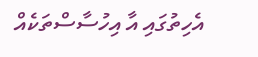އެހިތުގައި އާ އިހުސާސްތަކެއް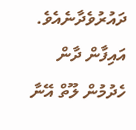ދައުރުވެދާނެއެވެ. އައިފާން ދާން ހެދުމުން ލޫތް އޭނާ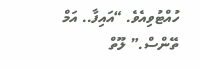ހުއްޓުވިއެވެ. “އައިފާ.. އަމް ތޭންސް.” ލޫތް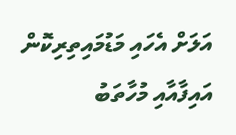އަލަށް އެހައި މަޑުމައިތިރިކޮން އައިފާއާއި މުހާތަބު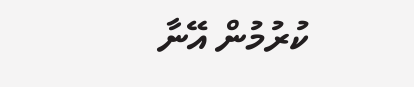ކުރުމުން އޭނާ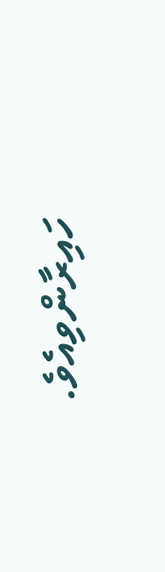ހައިރާންވިއެވެ.